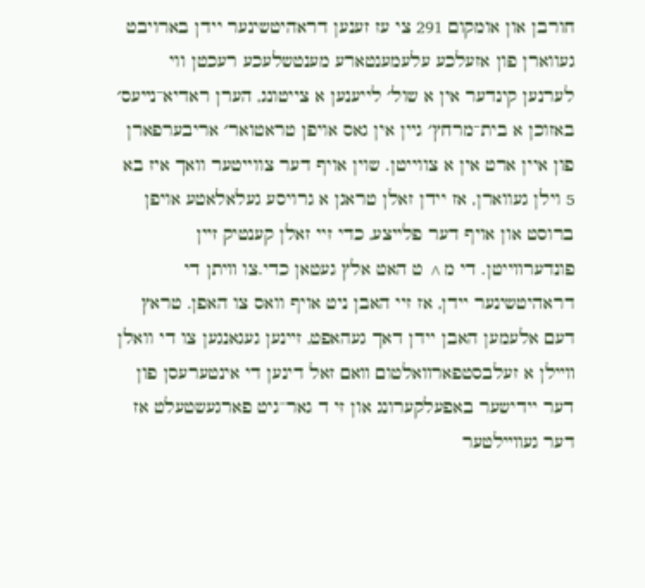חורבן און אומקום 291 צי עז זענען דראהיטשינער יידן בארויבט געווארן פון אזעלכע עלעמענטארע מענטשלעכע רעכטן ווי לערנען קינדער אין א שול׳ לייענען א צייטונג, הערן ראדיא־נײעס׳ באזוכן א בית־מרחץ׳ גיין אין גאס אויפן טראטואר׳ אריבערפארן פון איין ארט אין א צווייטן. שוין אויף דער צווייטער וואך איז בא 5 וילן געווארן, אז יידן זאלן טראגן א גרויסע געלאלאטע אויפן ברוסט און אויף דער פלײצע, כדי זיי זאלן קענטיק זײן פונדערװייטן. די מ^ ט האט אלץ געטאן כדי.צו װיתן די דראהיטשינער יידן, אז זיי האבן ניט אויף וואס צו האפן. טראץ דעם אלעמען האבן יידן דאך געהאפט, זײנען געגאנגען צו די וואלן װײלן א זעלבסטפארװאלטום װאם זאל דינען די אינטערעסן פון דער יידישער באפעלקערונג און זי ד גאר־גיט פארגעשטעלט אז דער געװײלטער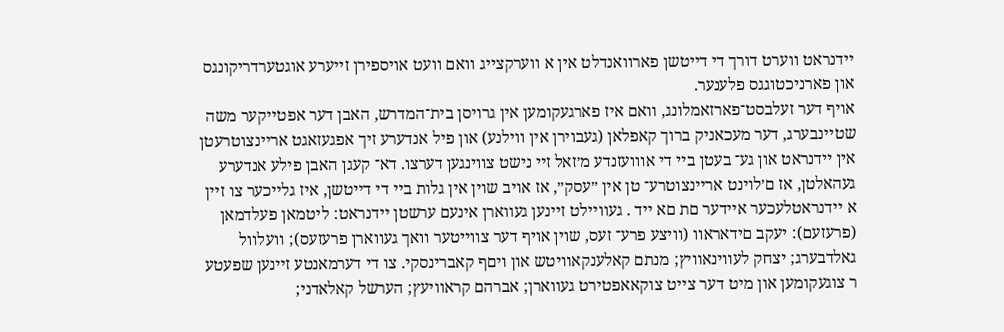ײדנראט װערט דורך די דײטשן פארװאנדלט אין א װערקצײג װאם װעט אויספירן זייערע אוגטערדריקונגס און פארניכטוגגס פלענער.
אויף דער זעלבסט־פארזאמלונג, װאם איז פארגעקומען אין גרױסן בית־המדרש, האבן דער אפטײקער משה שטײנבערג, דער מעכאניק ברוך קאפלאן (געבוירן אין װילנע) און פיל אנדערע זיך אפגעזאגט ארײנצוטרעטן אין ײדנראט און גע־ בעטן בײ די אװועזנדע מ׳זאל זײ נישט צװינגען דערצו. דא־ קעגן האבן פילע אנדערע געהאלטן, אז ם׳לוינט ארײנצוטרע־ טן אין ״עסק״, אז אויב שוין אין גלות בײ די דײטשן, איז גלײכער צו זײן א ײדנראטלעכער אײדער םת םא ייד . געװײלט זײנען געװארן אינעם ערשטן ײדנראט: ליטמאן פעלדמאן (פרעזעם): יעקב םידאראװ (װיצע פרע־ זעס, שוין אויף דער צװײטער װאך געװארן פרעזעס); װעלװל גאלדבערג; יצחק לעװינאװיץ; מנתם קאלענקאװיטש און ױםף קאברינסקי. צו די דערמאנטע זײנען שפעטע ר צוגעקומען און מיט דער צײט צוקאאפטירט געװארן; אברהם קראװיעץ; הערשל קאלאדני;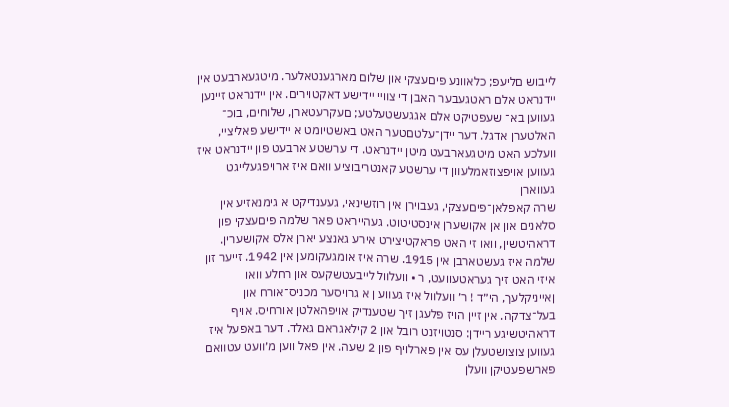לײבוש םליעפ; כלאװנע פיםעצקי און שלום מארגענטאלער. מיטגעארבעט אין ײדנראט אלם ראטגעבער האבן די צװײ ײדישע דאקטוירים. אין ײדנראט זײנען געװען בא־ שעפטיקט אלם אגגעשטעלטע; םעקרעטארן, שלוחים, בוכ־ האלטערן אדגל. דער יידן־עלטםטער האט באשטיומט א ײדישע פאליצײ, װעלכע האט מיטגעארבעט מיטן ײדנראט. די ערשטע ארבעט פון ײדנראט איז געװען אויפצוזאמלעװן די ערשטע קאנטריבוציע װאם איז ארויפגעלײגט געװארן
שרה קאפלאן־פיםעצקי, געבוירן אין רוזשינאי, געענדיקט א גימנאזיע אין סלאנים און אן אקושערן אינסטיטוט. געהייראט פאר שלמה פיםעצקי פון דראהיטשין, וואו זי האט פראקטיצירט אירע גאנצע יארן אלס אקושערין. שלמה איז געשטארבן אין 1915. שרה איז אומגעקומען אין 1942. זייער זון איזי האט זיך געראטעוועט, ר • וועלװל לײבעטשקעס און רחלע װאו ןאײניקלעך, הי״ד ! ר׳ װעלװל איז געװע ן א גרויסער מכניס־אורח און בעל־צדקה. אין זײן הויז פלעגן זיך שטענדיק אויפהאלטן אורחיס. אויף דראהיטשיגע רײדן: סנטויזנט רובל און 2 קילאגראם גאלד. דער באפעל איז געװען צוצושטעלן עס אין פארלויף פון 2 שעה. אין פאל ווען מ׳װעט עטװאם פארשפעטיקן װעלן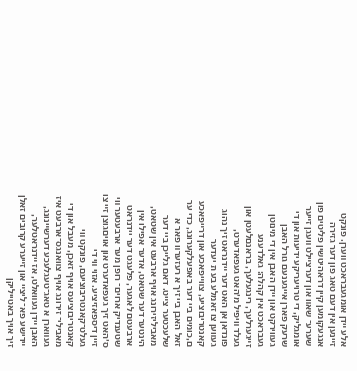אלע ײדן אומגעבראכט װערן. פונקט זײנען אין דעם טאג פון דער גזירה אנגעקומען קיין דראהיטשין פליטים פון שערע־ שאװ און דערצײלט װעגן זײער אומגליק, די טרויעריקע ידיעות און די שרעק פארן אײגענעם גורל האבן געװירקט און ײדן האבן אין די מינוטן געבראכט אין קהלה: גאלדענע זײגערלעך, רינגעלעך, בראנםלעטן און געלד װיפיל מ׳האט געפאדערט,
פונדאן אן האט דער ײדנראט זיך נהוג געװען צו זאמלע בע ת יעדער קאנטריבוציע, צװײפאכע און דרײפאכע ם,כומים ביי דער באפעלקערונג, כדי ער זאל האבן ביי זיך א רעזערװ פאר א שלעכטער צײט. דאם גלײכן ביי דער מאביליזירונג אויף ארבעט אין שטאט, הינטער דער שטאט, אדער אפילו אין ארבעטם לאגער, פלעגט דער יידנראט שטענדיק ארוים־ רופן מער ארבעטער װי ס׳האט זיך געפאדערט און אויםגוצן זײ צו זײן דיספאזיציע. אזוי װי די געלט־קאנטריבוציעם, פונקט װי קאנטריבוציעס אויף זאכן, מעבל און די מאבילי־ זירונג אויף צװאנגס־ארבעט איז געװארן א טאג־טעגלעכע דערשײנונג, האבן ײדן געװאלט, אז ײדנראטלער, ײדישע פא־ ליצײ און זײערע קרובים זאלן זיך אויך באטייליקן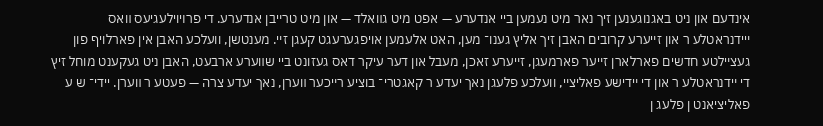אינדעם און ניט באגנוגענען זיך נאר מיט נעמען ביי אנדערע — אפט מיט גװאלד — און מיט טרײבן אנדערע. די פרױוילעגיעס װאס ײידנראטלע ר און זײערע קרובים האבן זיך אליץ גענו־ מען, האט אלעמען אויפגערעגט קעגן זײ. מענטשן, וועלכע האבן אין פארלויף פון געצײלטע חדשים פארלארן זײער פארמעגן, זײערע זאכן, מעבל און דער עיקר דאס געזונט ביי שװערע ארבעט, האבן ניט געקענט מוחל זיץ די ײדנראטלע ר און די ײדישע פאליצײ, וועלכע פלעגן נאך יעדע ר קאגטרי־ בוציע רײכער װערן, נאך יעדע צרה — פעטע ר װערן. יידי־ ש ע פאליציאנט ן פלעג ן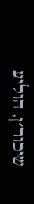שיכור׳ן, הוליע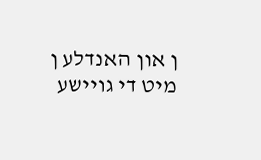ן און האנדלע ן מיט די גױישע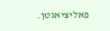פאליציאגטן.